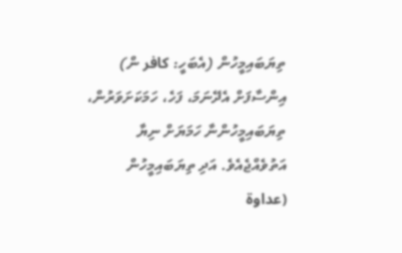ތިޔަބައިމީހުން (އެބަހީ: كافر ން) އިންސާފަށް އެދޭނަމަ، ފަހެ، ހަމަކަށަވަރުން، ތިޔަބައިމީހުންނާ ހަމަޔަށް ނިޔާ އަތުވެއްޖެއެވެ. އަދި ތިޔަބައިމީހުން (عداوة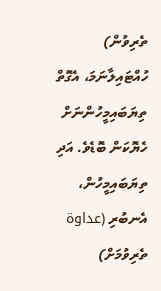ތެރިވުން) ހުއްޓައިލާނަމަ، އެގޮތް ތިޔަބައިމީހުންނަށް ހެޔޮކަން ބޮޑެވެ. އަދި ތިޔަބައިމީހުން، އެނބުރި (عداوة ތެރިވުމަށް)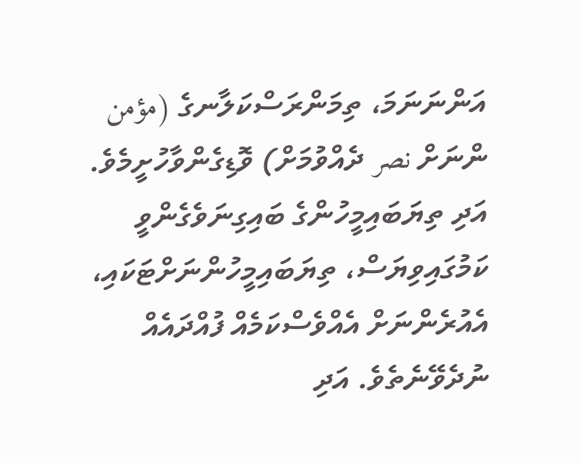އަންނަނަމަ، ތިމަންރަސްކަލާނގެ (مؤمن ންނަށް نصر ދެއްވުމަށް) ވޮޑިގެންވާހުށީމެވެ. އަދި ތިޔަބައިމީހުންގެ ބައިގިނަވެގެންވީ ކަމުގައިވިޔަސް، ތިޔަބައިމީހުންނަށްޓަކައި، އެއުރެންނަށް އެއްވެސްކަމެއް ފުއްދައެއް ނުދެވޭނެތެވެ. އަދި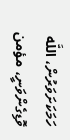ހަމަކަށަވަރުން، اللَّه ވޮޑިގެންވަނީ، مؤمن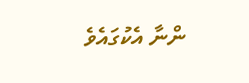ންނާ އެކުގައެވެ